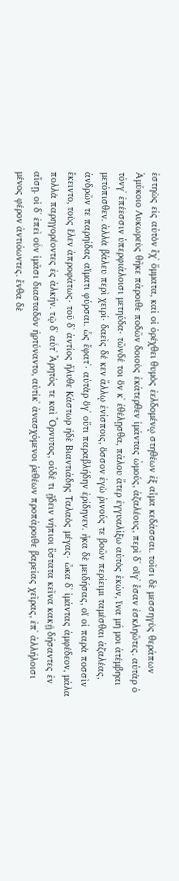ἑστηὼς εἰς αὐτὸν ἔχʼ ὄμματα, καί οἱ ὀρέχθει θυμὸς ἐελδομένῳ στηθέων ἐξ αἷμα κεδάσσαι. τοῖσι δὲ μεσσηγὺς θεράπων Ἀμύκοιο Λυκωρεὺς θῆκε πάροιθε ποδῶν δοιοὺς ἑκάτερθεν ἱμάντας ὠμούς, ἀζαλέους, περὶ δʼ οἵγʼ ἔσαν ἐσκληῶτες. αὐτὰρ ὁ τόνγʼ ἐπέεσσιν ὑπερφιάλοισι μετηύδα· τῶνδέ τοι ὅν κʼ ἐθέλῃσθα, πάλου ἄτερ ἐγγυαλίξω αὐτὸς ἑκών, ἵνα μή μοι ἀτέμβηαι μετόπισθεν. ἀλλὰ βάλευ περὶ χειρί· δαεὶς δέ κεν ἄλλῳ ἐνίσποις, ὅσσον ἐγὼ ῥινούς τε βοῶν περίειμι ταμέσθαι ἀζαλέας, ἀνδρῶν τε παρηίδας αἵματι φύρσαι. ὧς ἔφατʼ· αὐτὰρ ὅγʼ οὔτι παραβλήδην ἐρίδηνεν. ἦκα δὲ μειδήσας, οἵ οἱ παρὰ ποσσὶν ἔκειντο, τοὺς ἕλεν ἀπροφάτως· τοῦ δʼ ἀντίος ἤλυθε Κάστωρ ἠδὲ Βιαντιάδης Ταλαὸς μέγας· ὦκα δʼ ἱμάντας ἀμφέδεον, μάλα πολλὰ παρηγορέοντες ἐς ἀλκήν. τῷ δʼ αὖτʼ Ἄρητός τε καὶ Ὄρνυτος, οὐδέ τι ᾔδειν νήπιοι ὕστατα κεῖνα κακῇ δήσαντες ἐν αἴσῃ. οἱ δʼ ἐπεὶ οὖν ἱμᾶσι διασταδὸν ἠρτύναντο, αὐτίκʼ ἀνασχόμενοι ῥεθέων προπάροιθε βαρείας χεῖρας, ἐπʼ ἀλλήλοισι μένος φέρον ἀντιόωντες. ἔνθα δὲ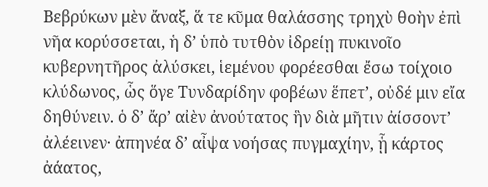Βεβρύκων μὲν ἄναξ, ἅ τε κῦμα θαλάσσης τρηχὺ θοὴν ἐπὶ νῆα κορύσσεται, ἡ δʼ ὑπὸ τυτθὸν ἰδρείῃ πυκινοῖο κυβερνητῆρος ἀλύσκει, ἱεμένου φορέεσθαι ἔσω τοίχοιο κλύδωνος, ὧς ὅγε Τυνδαρίδην φοβέων ἕπετʼ, οὐδέ μιν εἴα δηθύνειν. ὁ δʼ ἄρʼ αἰὲν ἀνούτατος ἣν διὰ μῆτιν ἀίσσοντʼ ἀλέεινεν· ἀπηνέα δʼ αἶψα νοήσας πυγμαχίην, ᾗ κάρτος ἀάατος,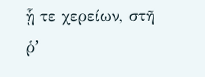ᾗ τε χερείων, στῆ ῥʼ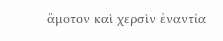ἄμοτον καὶ χερσὶν ἐναντία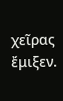χεῖρας ἔμιξεν.